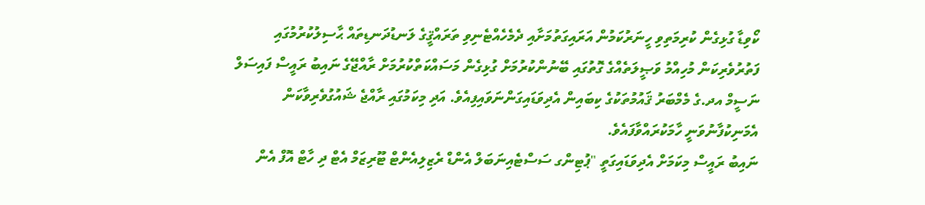ކޯވިޑާ ގުޅިގެން ކުރިމަތިވި ހީނަރުކަމުން އަރައިގަތުމަށާއި ދެމެހެއްޓެނިވި ތަރައްޤީގެ ލަނޑުދަނޑިތައް ޙާސިލުކުރުމުގައި ފަތުރުވެރިކަން މުހިއްމު ވަޞީލަތެއްގެ ގޮތުގައި ބޭނުންކުރުމަށް ގުޅިގެން މަސައްކަތްކުރުމަށް ރާއްޖޭގެ ނައިބު ރައީސް ފައިސަލް ނަސީމް އދ.ގެ މެމްބަރު ޤައުމުތަކުގެ ކިބައިން އެދިވަޑައިގަންނަވައިފިއެވެ. އަދި މިކަމުގައި ރާއްޖެ ޝައުގުވެރިވާކަން އެމަނިކުފާނުވަނީ ހާމަކުރައްވާފައެވެ.
ނައިބު ރައީސް މިކަމަށް އެދިވަޑައިގަތީ "ޕުޓިންގ ސަސްޓެއިނަބަލް އެންޑް ރެޒިލިއެންޓް ޓޫރިޒަމް އެޓް ދި ހާޓް އޮފް އެން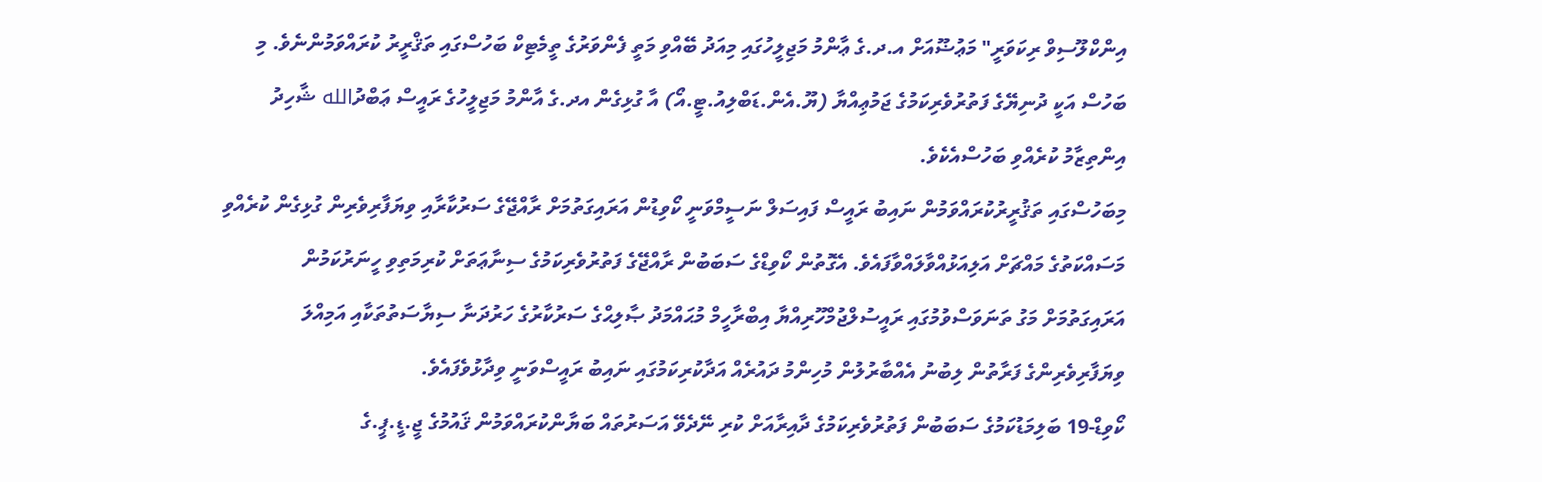އިންކްލޫސިވް ރިކަވަރީ" މަޢުޟޫއަށް އ.ދ.ގެ ޢާންމު މަޖިލީހުގައި މިއަދު ބޭއްވި މަތީ ފެންވަރުގެ ތީމެޓިކް ބަހުސްގައި ތަޤްރީރު ކުރައްވަމުންނެވެ. މި ބަހުސް އަކީ ދުނިޔޭގެ ފަތުރުވެރިކަމުގެ ޖަމުޢިއްޔާ (ޔޫ.އެން.ޑަބްލިއު.ޓީ.އޯ) އާ ގުޅިގެން އދ.ގެ އާންމު މަޖިލީހުގެ ރައީސް ޢަބްދުالله ޝާހިދު އިންތިޒާމު ކުރެއްވި ބަހުސްއެކެވެ.
މިބަހުސްގައި ތަޤުރީރުކުރައްވަމުން ނައިބު ރައީސް ފައިސަލް ނަސީމްވަނީ ކޯވިޑުން އަރައިގަތުމަށް ރާއްޖޭގެ ސަރުކާރާއި ވިޔަފާރިވެރިން ގުޅިގެން ކުރެއްވި މަސައްކަތުގެ މައްޗަށް އަލިއަޅުއްވާލައްވާފައެވެ. އެގޮތުން ކޯވިޑްގެ ސަބަބުން ރާއްޖޭގެ ފަތުރުވެރިކަމުގެ ސިނާޢަތަށް ކުރިމަތިވި ހީނަރުކަމުން އަރައިގަތުމަށް މަގު ތަނަވަސްވުމުގައި ރައީސުލްޖުމްހޫރިއްޔާ އިބްރާހީމް މުޙައްމަދު ޞާލިޙްގެ ސަރުކާރުގެ ހަރުދަނާ ސިޔާސަތުތަކާއި އަމިއްލަ ވިޔަފާރިވެރިންގެ ފަރާތުން ލިބުނު އެއްބާރުލުން މުހިންމު ދައުރެއް އަދާކުރިކަމުގައި ނައިބު ރައީސްވަނީ ވިދާޅުވެފައެވެ.
ކޯވިޑް-19 ބަލިމަޑުކަމުގެ ސަބަބުން ފަތުރުވެރިކަމުގެ ދާއިރާއަށް ކުރި ނޭދެވޭ އަސަރުތައް ބަޔާންކުރައްވަމުން ޤައުމުގެ ޖީ.ޑީ.ޕީ.ގެ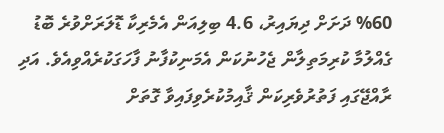%60 ދަށަށް ދިޔައިރު، 4.6 ބިލިއަން އެމެރިކާ ޑޮލަރަށްވުރެ ބޮޑު ގެއްލުމާ ކުރިމަތިލާން ޖެހުނުކަން އެމަނިކުފާނު ފާހަގަކުރެއްވިއެވެ. އަދި ރާއްޖޭގައި ފަތުރުވެރިކަން ޤާއިމުކުރެވިފައިވާ ގޮތަށް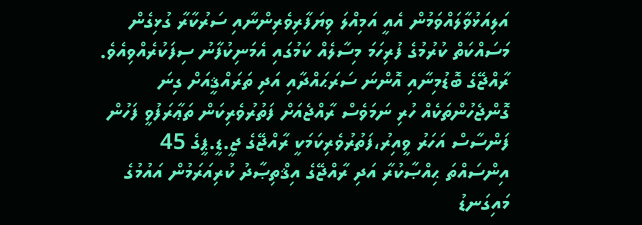އަލިއަޅުވާލައްވަމުން އެއީ އަމިއްލަ ވިޔަފާރިވެރިންނާއި ސަރުކާރާ ގުޅިގެން މަސައްކަތް ކުރުމުގެ ފުރިހަމަ މިސާލެއް ކަމުގައި އެމަނިކުފާނު ސިފަކުރެއްވިއެވެ.
ރާއްޖޭގެ ބޮޑުމިނާއި އޮންނަ ސަރަޙައްދާއި އަދި ތަރައްޤީއަށް ގިނަ ގޮންޖެހުންތަކެއް ހުރި ނަމަވެސް ރާއްޖެއަށް ފަތުރުވެރިކަން ތަޢާރަފުވީ ފަހުން ފަންސާސް އަހަރު ވީއިރު،ފަތުރުވެރިކަމަކީ ރާއްޖޭގެ ޖީ.ޑީ.ޕީގެ 45 އިންސައްތަ ޙިއްޞާކުރާ އަދި ރާއްޖޭގެ އިޤްތިޞާދު ކުރިއަރަމުން އައުމުގެ މައިގަނޑު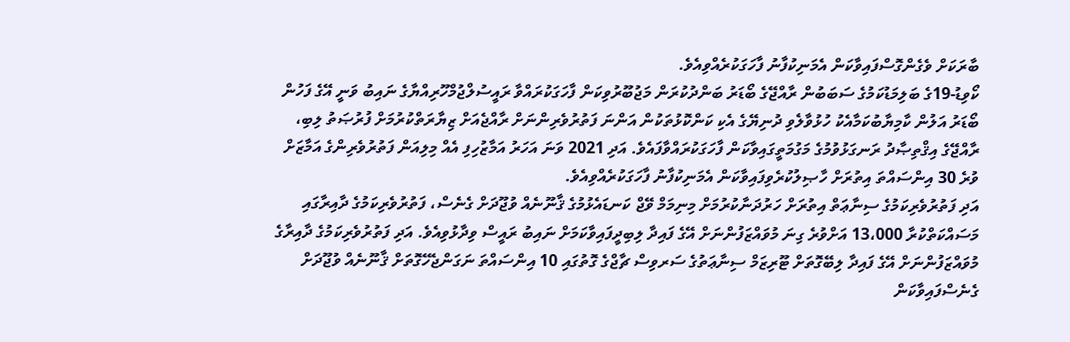ބާރަކަށް ވެގެންގޮސްފައިވާކަން އެމަނިކުފާނު ފާހަގަކުރެއްވިއެވެ.
ކޯވިޑު-19ގެ ބަލިމަޑުކަމުގެ ސަބަބުން ރާއްޖޭގެ ބޯޑަރު ބަންދުކުރަން މަޖުބޫރުވިކަން ފާހަގަކުރައްވާ ރައީސުލްޖުމްހޫރިއްޔާގެ ނައިބު ވަނީ އޭގެ ފަހުން ބޯޑަރު އަލުން ކާމިޔާބުކަމާއެކު ހުޅުވާލެވި ދުނިޔޭގެ އެކި ކަންކޮޅުތަކުން އަންނަ ފަތުރުވެރިންނަށް ރާއްޖެއަށް ޒިޔާރަތްކުރުމަށް ފުރުޞަތު ލިބި، ރާއްޖޭގެ އިޤްތިޞާދު ރަނގަޅުވުމުގެ މަގުމަތީގައިވާކަން ފާހަގަކުރައްވާފައެވެ. އަދި 2021 ވަނަ އަހަރު އަމާޒުހިފި އެއް މިލިއަން ފަތުރުވެރިންގެ އަމާޒަށް ވުރެ 30 އިންސައްތަ އިތުރަށް ހާޞިލުކުރެވިފައިވާކަން އެމަނިކުފާނު ފާހަގަކުރެއްވިއެވެ.
އަދި ފަތުރުވެރިކަމުގެ ސިނާޢަތް އިތުރަށް ހަރުދަނާކުރުމަށް މިނިމަމް ވޭޖް ކަނޑައެޅުމުގެ ޤާނޫނެއް ވުޖޫދަށް ގެނެސް، ފަތުރުވެރިކަމުގެ ދާއިރާގައި މަސައްކަތްކުރާ 13،000 އަށްވުރެ ގިނަ މުވައްޒަފުންނަށް އޭގެ ފައިދާ ލިބިދީފައިވާކަމަށް ނައިބު ރައީސް ވިދާޅުވިއެވެ. އަދި ފަތުރުވެރިކަމުގެ ދާއިރާގެ މުވައްޒަފުންނަށް އޭގެ ފައިދާ ލިބޭގޮތަށް ޓޫރިޒަމް ސިނާޢަތުގެ ސަރވިސް ޗާޖްގެ ގޮތުގައި 10 އިންސައްތަ ނަގަންޖެހޭގޮތަށް ޤާނޫނެއް ވުޖޫދަށް ގެނެސްފައިވާކަން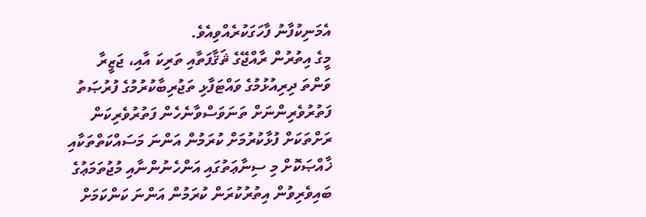އެމަނިކުފާނު ފާހަގަކުރެއްވިއެވެ.
މީގެ އިތުރުން ރާއްޖޭގެ ޘަޤާފަތާއި ތަރިކަ އާއި، ޖަޒީރާ ވަންތަ ދިރިއުޅުމުގެ ވައްޓަފާޅި ތަޖުރިބާކުރުމުގެ ފުރުޞަތު ފަތުރުވެރިންނަށް ތަނަވަސްވާނެހެން ފަތުރުވެރިކަން ރަށްތަކަށް ފުޅާކުރުމަށް ކުރަމުން އަންނަ މަސައްކަތްތަކާއި ޚާއްޞަކޮށް މި ސިނާޢަތުގައި އަންހެނުންނާއި މުޖުތަމަޢުގެ ބައިވެރިވުން އިތުރުކުރަން ކުރަމުން އަންނަ ކަންކަމަށް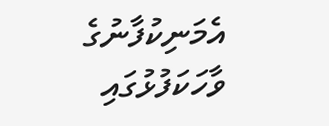އެމަނިކުފާނުގެ ވާހަކަފުޅުގައި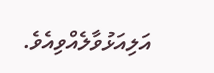އަލިއަޅުވާލެއްވިއެވެ.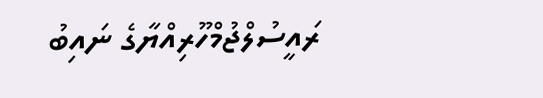ރައީސުލްޖުމްހޫރިއްޔާގެ ނައިބު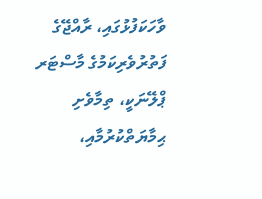ވާހަކަފުޅުގައި، ރާއްޖޭގެ ފަތުރުވެރިކަމުގެ މާސްޓަރ ޕްލޭނަކީ، ތިމާވެށި ޙިމާޔަތްކުރުމާއި،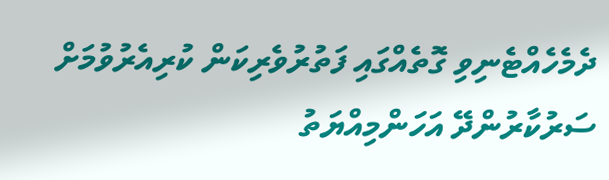ދެމެހެއްޓެނިވި ގޮތެއްގައި ފަތުރުވެރިކަން ކުރިއެރުވުމަށް ސަރުކާރުންދޭ އަހަންމިއްޔަތު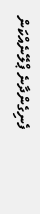ފެނިގެންދާނެ ޕްލޭނެއްކަން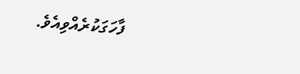ފާހަގަކުރެއްވިއެވެ.